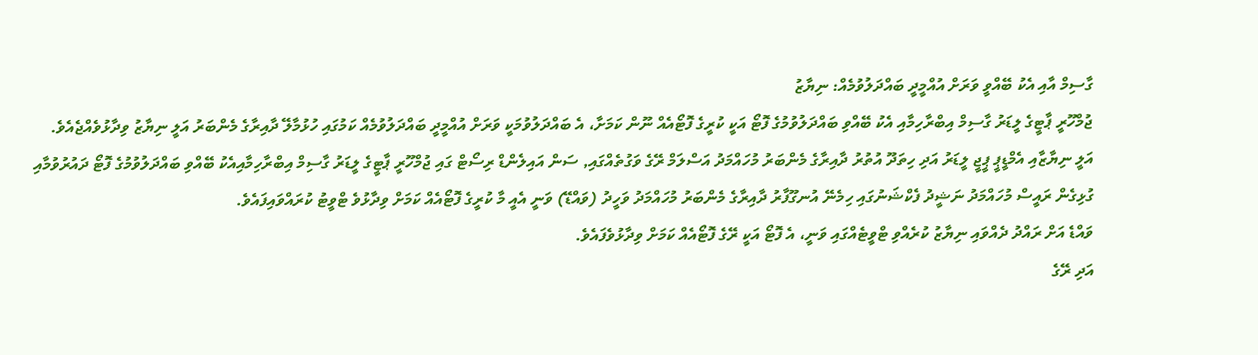ގާސިމް އާއި އެކު ބޭއްވީ ވަރަށް އުއްމީދީ ބައްދަލުވުމެއް: ނިޔާޒު
ޖުމްހޫރީ ޕާޓީގެ ލީޑަރު ގާސިމް އިބްރާހިމާއި އެކު ބޭއްވި ބައްދަލުވުމުގެ ފޮޓޯ އަކީ ކުރީގެ ފޮޓޯއެއް ނޫން ކަމަށާ، އެ ބައްދަލުވުމަކީ ވަރަށް އުއްމީދީ ބައްދަލުވުމެއް ކަމުގައި ހުޅުމާލޭ ދާއިރާގެ މެންބަރު އަލީ ނިޔާޒު ވިދާޅުވެއްޖެއެވެ.
އަލީ ނިޔާޒާއި އެމްޑީޕީ ޕީޖީ ލީޑަރު އަދި ހިތަދޫ އުތުރު ދާއިރާގެ މެންބަރު މުހައްމަދު އަސްލަމް ރޭގެ ވަގުތެއްގައި, ސަން އައިލެންޑް ރިސޯޓް ގައި ޖުމްހޫރީ ޕާޓީގެ ލީޑަރު ގާސިމް އިބްރާހިމާއިއެކު ބޭއްވި ބައްދަލުވުމުގެ ފޮޓޯ ދައުރުވުމާއި ގުޅިގެން ރައީސް މުހައްމަދު ނަޝީދު ފެކްޝަނުގައި ހިމެނޭ އުނގޫފާރު ދާއިރާގެ މެންބަރު މުހައްމަދު ވަހީދު (ވައްޑޭ) ވަނީ އެއީ މާ ކުރީގެ ފޮޓޯއެއް ކަމަށް ވިދާޅުވެ ޓްވީޓު ކުރައްވައިފައެވެ.
ވައްޑެ އަށް ރައްދު ދެއްވައި ނިޔާޒު ކުރެއްވި ޓްވީޓެއްގައި ވަނީ، އެ ފޮޓޯ އަކީ ރޭގެ ފޮޓޯއެއް ކަމަށް ވިދާޅުވެފައެވެ.
އަދި ރޭގެ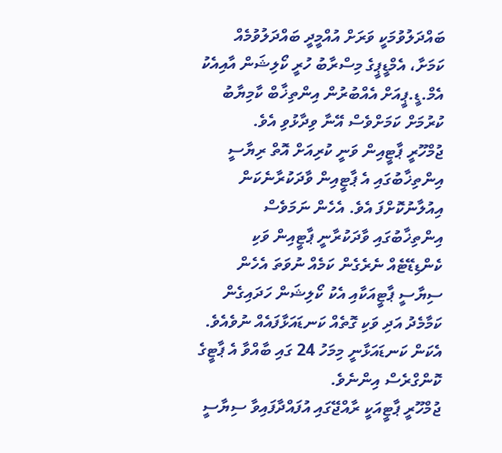ބައްދަލުވުމަކީ ވަރަށް އުއްމީދީ ބައްދަލުވުމެއް ކަމަށާ، އެމްޑީޕީގެ މިސްރާބު ހުރީ ކޯލިޝަން އާއިއެކު އެމް.ޑީ.ޕީއަށް އެއްބުރުން އިންތިޚާބް ކާމިޔާބު ކުރުމަށް ކަމަށްވެސް އޭނާ ވިދާޅުވި އެވެ.
ޖުމްހޫރީ ޕާޓީއިން ވަނީ ކުރިއަށް އޮތް ރިޔާސީ އިންތިޚާބުގައި އެ ޕާޓީއިން ވާދަކުރާނެކަން އިއުލާނުކޮށްފަ އެވެ. އެހެން ނަމަވެސް އިންތިޚާބުގައި ވާދަކުރާނީ ޕާޓީއިން ވަކި ކެންޑިޑޭޓެއް ނެރެގެން ކަމެއް ނުވަތަ އެހެން ސިޔާސީ ޕާޓީއަކާއި އެކު ކޯލިޝަން ހަދައިގެން ކަމާމެދު އަދި ވަކި ގޮތެއް ކަނޑައަޅާފައެއް ނުވެއެވެ. އެކަން ކަނޑައަޅާނީ މިމަހު 24 ގައި ބާއްވާ އެ ޕާޓީގެ ކޮންގްރެސް އިންނެވެ.
ޖުމްހޫރީ ޕާޓީއަކީ ރާއްޖޭގައި އުފައްދާފައިވާ ސިޔާސީ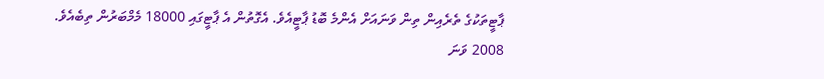ޕާޓީތަކުގެ ތެރެއިން ތިން ވަނައަށް އެންމެ ބޮޑު ޕާޓީއެވެ. އެގޮތުން އެ ޕާޓީގައި 18000 މެމްބަރުން ތިބެއެވެ. 2008 ވަނަ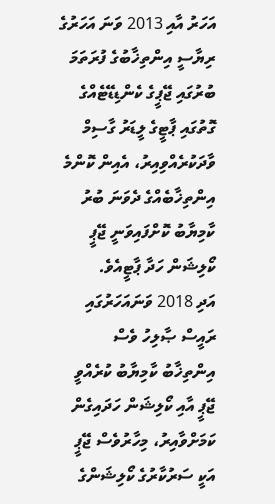އަހަރު އާއި 2013 ވަނަ އަހަރުގެ ރިޔާސީ އިންތިޚާބުގެ ފުރަތަމަ ބުރުގައި ޖޭޕީގެ ކެންޑިޑޭޓެއްގެ ގޮތުގައި ޕާޓީގެ ލީޑަރު ގާސިމް ވާދަކުރެއްވިއިރު، އެއިން ކޮންމެ އިންތިޚާބެއްގެ ދެވަނަ ބުރު ކާމިޔާބު ކޮށްފައިވަނީ ޖޭޕީ ކޯލިޝަން ހަދާ ޕާޓީއެވެ.
އަދި 2018 ވަނައަހަރުގައި ރައީސް ޞާލިހު ވެސް އިންތިޚާބު ކާމިޔާބު ކުރެއްވީ ޖޭޕީ އާއި ކޯލިޝަން ހަދައިގެން ކަމަށްވާއިރު، މިހާރުވެސް ޖޭޕީ އަކީ ސަރުކާރުގެ ކޯލިޝަންގެ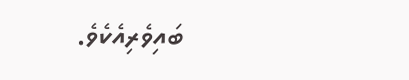ބައިވެރިއެކެވެ.